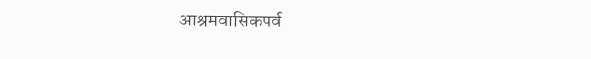आश्रमवासिकपर्व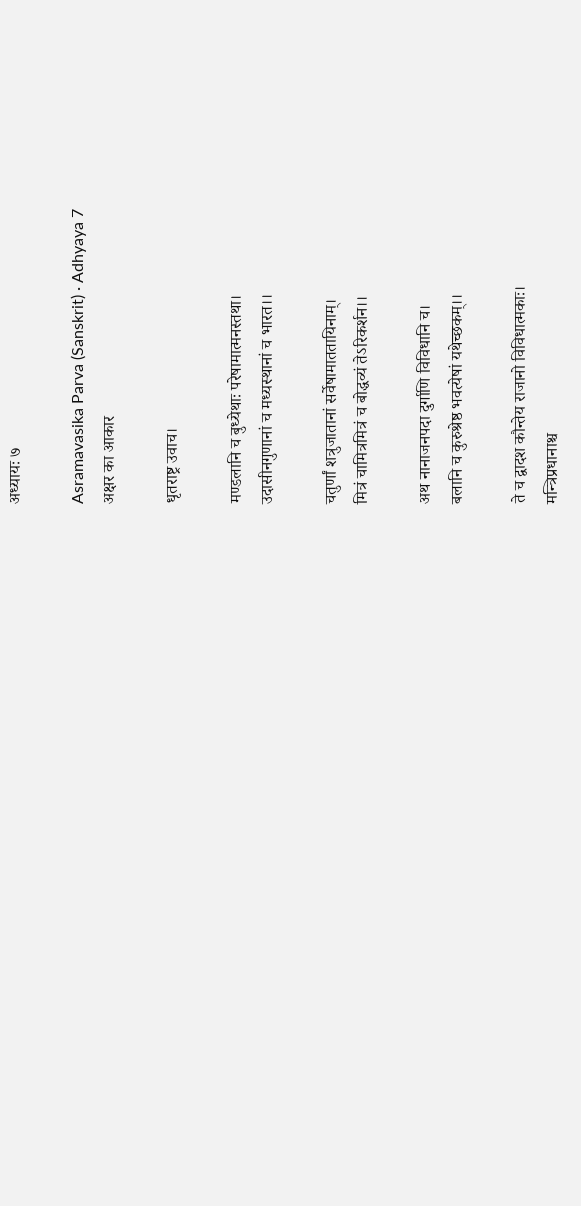अध्यायः ७

Asramavasika Parva (Sanskrit) · Adhyaya 7
अक्षर का आकार

धृतराष्ट्र उवाच।

मण्डलानि च बुध्येथाः परेषामात्मनस्तथा।
उदासीनगुणानां च मध्यस्थानां च भारत।।

चतुर्णां शत्रुजातानां सर्वेषामाततायिनाम्।
मित्रं चामित्रमित्रं च बोद्धव्यं तेऽरिकर्शन।।

अथ नानाजनपदा दुर्गाणि विविधानि च।
बलानि च कुरुश्रेष्ठ भवत्येषां यथेच्छकम्।।

ते च द्वादश कौन्तेय राजानो विविधात्मकाः।
मन्त्रिप्रधानाश्च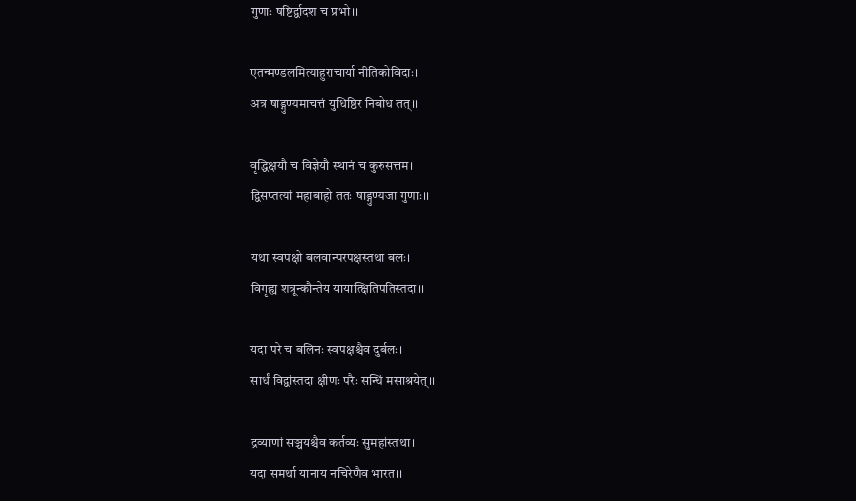गुणाः षष्टिर्द्वादश च प्रभो।।

एतन्मण्डलमित्याहुराचार्या नीतिकोविदाः।
अत्र षाड्गुण्यमाचत्तं युधिष्ठिर निबोध तत्।।

वृद्धिक्षयौ च विज्ञेयौ स्थानं च कुरुसत्तम।
द्विसप्तत्यां महाबाहो ततः षाड्गुण्यजा गुणाः।।

यथा स्वपक्षो बलवान्परपक्षस्तथा बलः।
विगृह्य शत्रून्कौन्तेय यायात्क्षितिपतिस्तदा।।

यदा परे च बलिनः स्वपक्षश्चैव दुर्बलः।
सार्धं विद्वांस्तदा क्षीणः परैः सन्धिं मसाश्रयेत्।।

द्रव्याणां सञ्चयश्चैव कर्तव्यः सुमहांस्तथा।
यदा समर्था यानाय नचिरेणैव भारत।।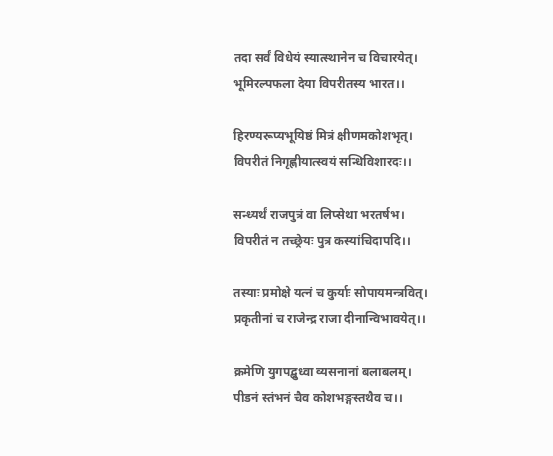तदा सर्वं विधेयं स्यात्स्थानेन च विचारयेत्।
भूमिरल्पफला देया विपरीतस्य भारत।।

हिरण्यरूप्यभूयिष्ठं मित्रं क्षीणमकोशभृत्।
विपरीतं निगृह्णीयात्स्वयं सन्धिविशारदः।।

सन्ध्यर्थं राजपुत्रं वा लिप्सेथा भरतर्षभ।
विपरीतं न तच्छ्रेयः पुत्र कस्यांचिदापदि।।

तस्याः प्रमोक्षे यत्नं च कुर्याः सोपायमन्त्रवित्।
प्रकृतीनां च राजेन्द्र राजा दीनान्विभावयेत्।।

क्रमेणि युगपद्बुध्वा व्यसनानां बलाबलम्।
पीडनं स्तंभनं चैव कोशभङ्गस्तथैव च।।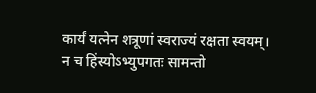कार्यं यत्नेन शत्रूणां स्वराज्यं रक्षता स्वयम्।
न च हिंस्योऽभ्युपगतः सामन्तो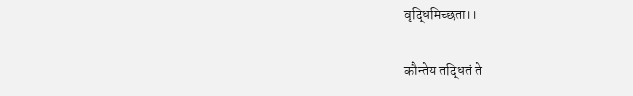वृद्धिमिच्छता।।

कौन्तेय तद्धितं ते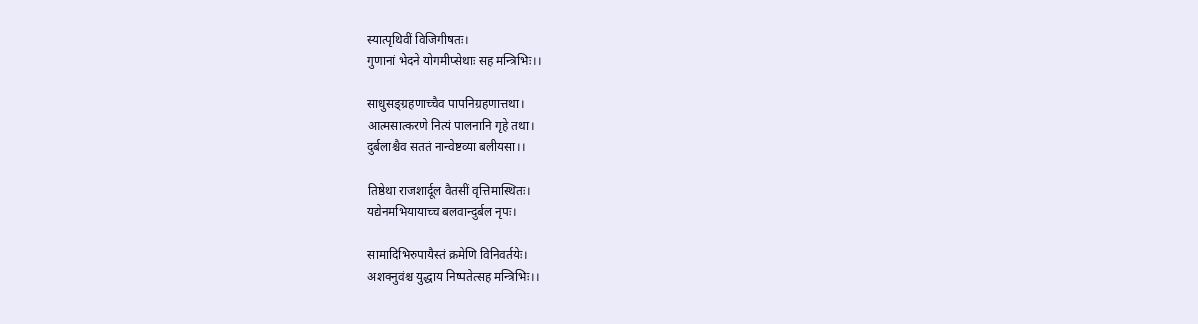स्यात्पृथिवीं विजिगीषतः।
गुणानां भेदने योगमीप्सेथाः सह मन्त्रिभिः।।

साधुसङ्ग्रहणाच्चैव पापनिग्रहणात्तथा।
आत्मसात्करणे नित्यं पालनानि गृहे तथा।
दुर्बलाश्चैव सततं नान्वेष्टव्या बलीयसा।।

तिष्ठेथा राजशार्दूल वैतसीं वृत्तिमास्थितः।
यद्येनमभियायाच्च बलवान्दुर्बल नृपः।

सामादिभिरुपायैस्तं क्रमेणि विनिवर्तयेः।
अशक्नुवंश्च युद्धाय निष्पतेत्सह मन्त्रिभिः।।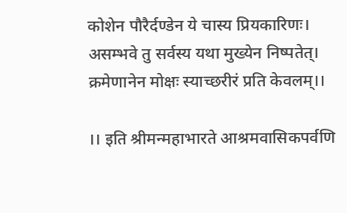कोशेन पौरैर्दण्डेन ये चास्य प्रियकारिणः।
असम्भवे तु सर्वस्य यथा मुख्येन निष्पतेत्।
क्रमेणानेन मोक्षः स्याच्छरीरं प्रति केवलम्।।

।। इति श्रीमन्महाभारते आश्रमवासिकपर्वणि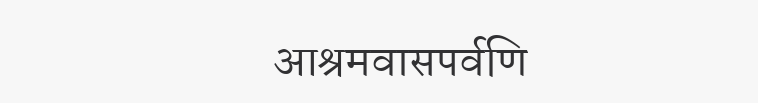आश्रमवासपर्वणि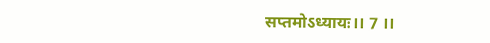सप्तमोऽध्यायः।। 7 ।।